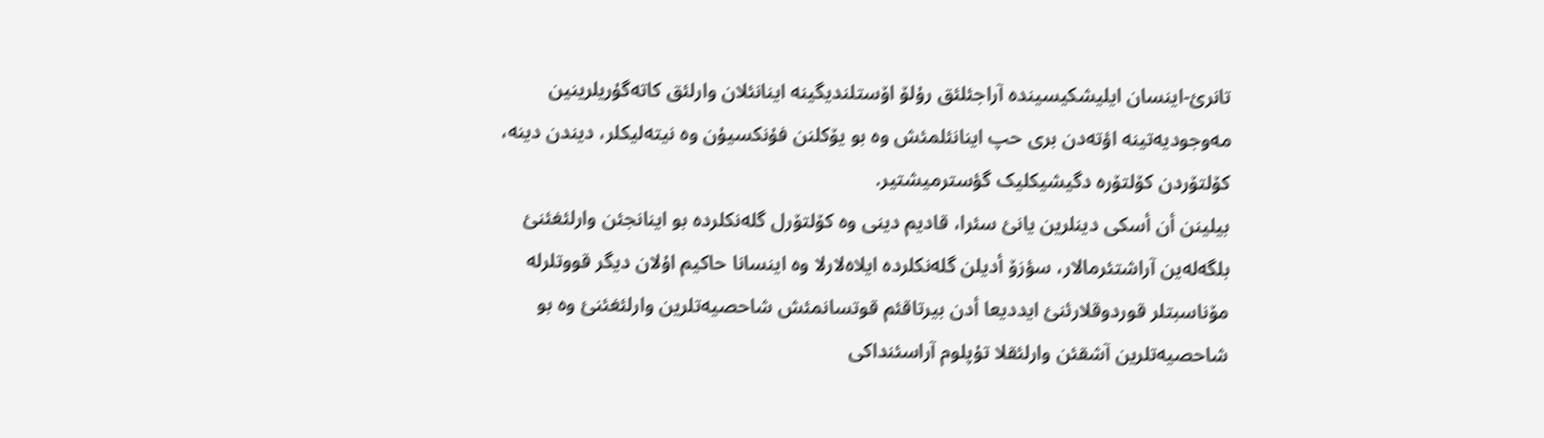تانرئ-اینسان ایلیشکیسیندە آراجئلئق رۇلۆ اۆستلندیگینە اینانئلان وارلئق کاتەگۇریلرینین مەوجودیەتینە اؤتەدن بری حپ اینانئلمئش وە بو یۆکلنن فۇنکسیۇن وە نیتەلیکلر، دیندن دینە، کۆلتۆردن کۆلتۆرە دگیشیکلیک گؤسترمیشتیر.
بیلینن أن أسکی دینلرین یانئ سئرا، قادیم دینی وە کۆلتۆرل گلەنکلردە بو اینانجئن وارلئغئنئ بلگەلەین آراشتئرمالار، سؤزۆ أدیلن گلەنکلردە ایلاەلارلا وە اینسانا حاکیم اۇلان دیگر قووتلرلە مۆناسبتلر قوردوقلارئنئ ایددیعا أدن بیرتاقئم قوتسانمئش شاحصیەتلرین وارلئغئنئ وە بو شاحصیەتلرین آشقئن وارلئقلا تۇپلوم آراسئنداکی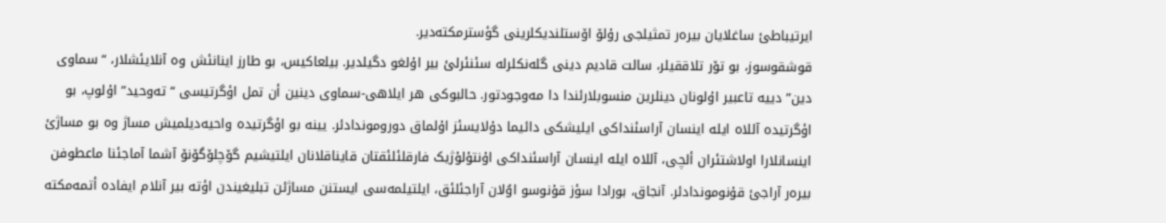ایرتیباطئ ساغلایان بیرەر تمثیلجی رۇلۆ اۆستلندیکلرینی گؤسترمکتەدیر.
قوشقوسوز، بو تۆر تلاققیلر، سالت قادیم دینی گلەنکلرلە سئنئرلئ بیر اۇلغو دگیلدیر. بیلعاکیس، بو طارز اینانئش وە آنلایئشلار، “سماوی دین” دییە تاعبیر اۇلونان دینلرین منسوبلارئندا دا مەوجودتور. حالبوکی هر ایلاهی-سماوی دینین أن تمل اؤگرتیسی “تەوحید” اۇلوپ، بو اؤگرتیدە آللاە ایلە اینسان آراسئنداکی ایلیشکی دائیما دۇلایسئز اۇلماق دوروموندادئر. یینە بو اؤگرتیدە واحیەدیلمیش مساژ وە بو مساژئ اینسانلارا اولاشتئران ألچی، آللاە ایلە اینسان آراسئنداکی اۇنتۇلۇژیک فارقلئلئقتان قایناقلانان ایلتیشیم گۆچلۆگۆنۆ آشما آماجئنا ماعطوفن بیرەر آراجئ قۇنوموندادئر. آنجاق، بورادا سؤز قۇنوسو اوُلان آراجئلئق، ایلتیلمەسی ایستنن مساژئن تبلیغیندن اؤتە بیر آنلام ایفادە أتمەمکتە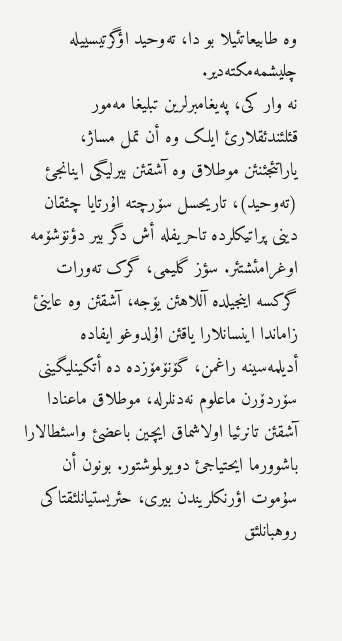وە طابیعاتئیلا بو دا، تەوحید اؤگرتیسییلە چلیشمەمکتەدیر.
نە وار کی، پەیغامبرلرین تبلیغا مەمور قئلئندئقلارئ ایلک وە أن تمل مساژ، یاراتئجئنئن موطلاق وە آشقئن بیرلیگی اینانجئ (تەوحید)، تاریحسل سۆرچتە اۇرتایا چئقان دینی پراتیکلردە تاحریفلە أش دگر بیر دؤنۆشۆمە اوغرامئشتئر. سؤز گلیمی، گرک تەورات گرکسە اینجیلدە آللاهئن یۆجە، آشقئن وە عاینئ زاماندا اینسانلارا یاقئن اۇلدوغو ایفادە أدیلمەسینە راغمن، گۆنۆمۆزدە دە أتکینلیگینی سۆردۆرن ماعلوم نەدنلرلە، موطلاق ماعنادا آشقئن تانرئیا اولاشماق ایچین باعضئ واسئطالارا باشوورما ایحتیاجئ دویولموشتور. بونون أن سۇموت اؤرنکلریندن بیری، حئریستیانلئقتاکی روهبانلئق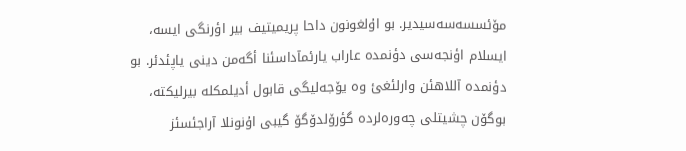مۆئسسەسەسیدیر. بو اۇلغونون داحا پریمیتیف بیر اؤرنگی ایسە، ایسلام اؤنجەسی دؤنمدە عاراب یارئمآداسئنا أگەمن دینی یاپئدئر. بو دؤنمدە آللاهئن وارلئغئ وە یۆجەلیگی قابول أدیلمکلە بیرلیکتە، بوگۆن چشیتلی چەورەلردە گؤرۆلدۆگۆ گیبی اۇنونلا آراجئسئز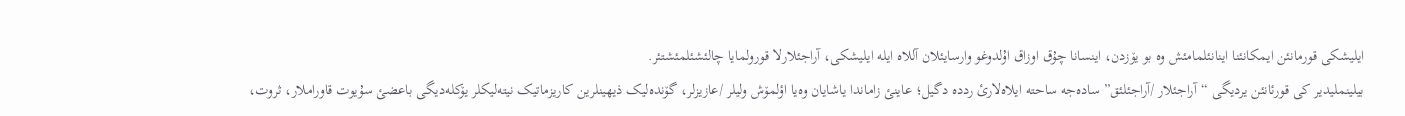ایلیشکی قورمانئن ایمکانئنا اینانئلمامئش وە بو یۆزدن، اینسانا چۇق اوزاق اۇلدوغو وارسایئلان آللاە ایلە ایلیشکی، آراجئلارلا قورولمایا چالئشئلمئشتئر.
بیلینملیدیر کی قورئانئن یردیگی “آراجئلار /آراجئلئق” سادەجە ساحتە ایلاەلارئ رددە دگیل؛ عاینئ زاماندا یاشایان وەیا اؤلمۆش ولیلر /عازیزلر، گۆندەلیک ذیهینلرین کاریزماتیک نیتەلیکلر یۆکلەدیگی باعضئ سۇیوت قاوراملار، ثروت،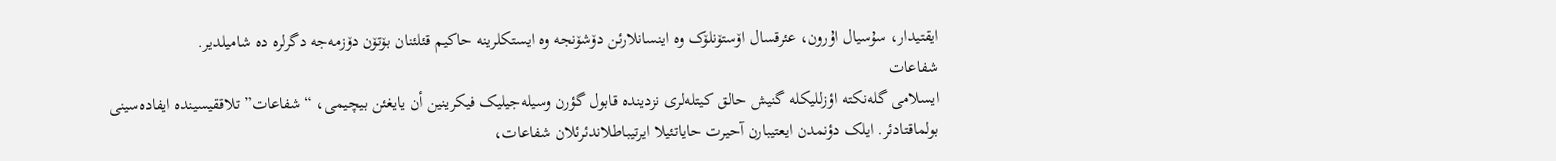ایقتیدار، سۇسیال اۇرون، عئرقسال اۆستۆنلۆک وە اینسانلارئن دۆشۆنجە وە ایستکلرینە حاکیم قئلئنان بۆتۆن دۆزمەجە دگرلرە دە شامیلدیر.
شفاعات
ایسلامی گلەنکتە اؤزللیکلە گنیش حالق کیتلەلری نزدیندە قابول گؤرن وسیلەجیلیک فیکرینین أن یایغئن بیچیمی، “شفاعات” تلاققیسیندە ایفادەسینی بولماقتادئر. ایلک دؤنمدن ایعتیبارن آحیرت حایاتئیلا ایرتیباطلاندئرئلان شفاعات،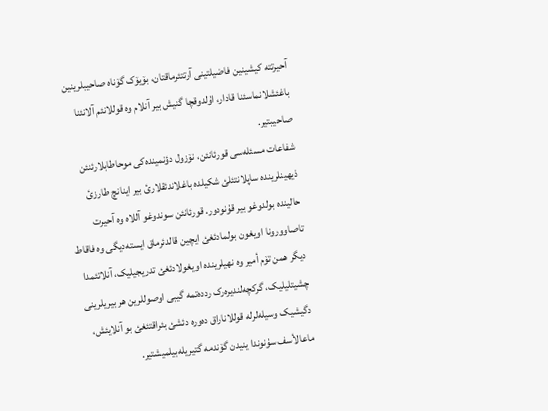آحیرتتە کیشینین فاضیلتینی آرتتئرماقتان، بۆیۆک گۆناە صاحیبلرینین باغئشلانماسئنا قادار، اۇلدوقچا گنیش بیر آنلام وە قوللانئم آلانئنا صاحیبتیر.
شفاعات مسئلەسی قورئانئن، نۆزول دؤنمیندەکی موحاطابلارئنئن ذیهینلریندە ساپلانتئلئ شکیلدە باغلاندئقلارئ بیر اینانچ طارزئ حالیندە بولدوغو بیر قۇنودور. قورئانئن سوندوغو آللاە وە آحیرت تاصاوورونا اویغون بولمادئغئ ایچین قالدئرماق ایستەدیگی وە فاقاط دیگر همن تۆم أمیر وە نهیلریندە اویغولادئغئ تدریجیلیک، آنلاتئمدا چشیتلیلیک، گرکچەلندیرەرک رددەتمە گیبی اوصوللرین هر بیریلرینی دگیشیک وسیلەلرلە قوللاناراق دەورە دئشئ بئراقتئغئ بو آنلایئش، ماعالأسف سۇنوندا ینیدن گۆندمە گتیریلەبیلمیشتیر.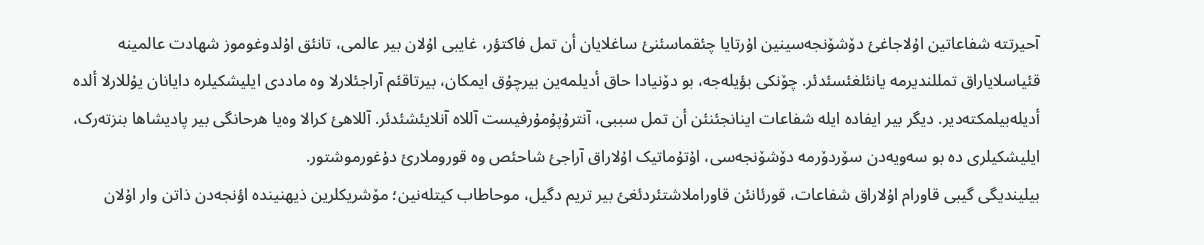آحیرتتە شفاعاتین اۇلاجاغئ دۆشۆنجەسینین اۇرتایا چئقماسئنئ ساغلایان أن تمل فاکتؤر، غایبی اۇلان بیر عالمی، تانئق اۇلدوغوموز شهادت عالمینە قئیاسلایاراق تمللندیرمە یانئلغئسئدئر. چۆنکی بؤیلەجە، بو دۆنیادا حاق أدیلمەین بیرچۇق ایمکان، بیرتاقئم آراجئلارلا وە ماددی ایلیشکیلرە دایانان یۇللارلا ألدە أدیلەبیلمکتەدیر. دیگر بیر ایفادە ایلە شفاعات اینانجئنئن أن تمل سببی، آنترۇپۇمۇرفیست آللاە آنلایئشئدئر. آللاهئ کرالا وەیا هرحانگی بیر پادیشاها بنزتەرک، ایلیشکیلری دە بو سەویەدن سۆردۆرمە دۆشۆنجەسی، اۇتۇماتیک اۇلاراق آراجئ شاحئص وە قوروملارئ دۇغورموشتور.
بیلیندیگی گیبی قاورام اۇلاراق شفاعات، قورئانئن قاوراملاشتئردئغئ بیر تریم دگیل، موحاطاب کیتلەنین؛ مۆشریکلرین ذیهنیندە اؤنجەدن ذاتن وار اۇلان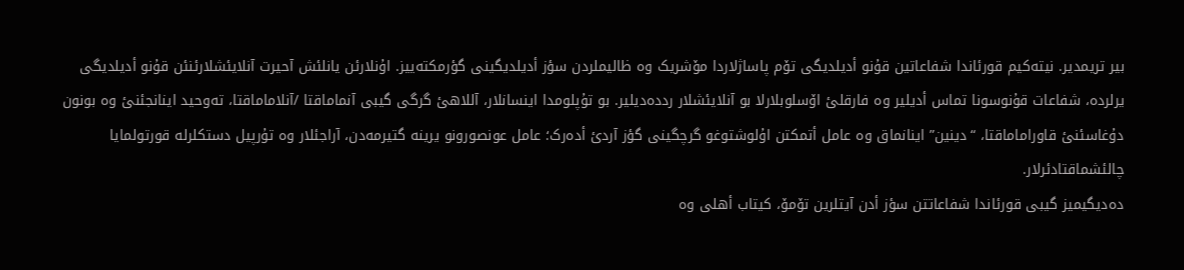بیر تریمدیر. نیتەکیم قورئاندا شفاعاتین قۇنو أدیلدیگی تۆم پاساژلاردا مۆشریک وە ظالیملردن سؤز أدیلدیگینی گؤرمکتەییز. اۇنلارئن یانلئش آحیرت آنلایئشلارئنئن قۇنو أدیلدیگی یرلردە، شفاعات قۇنوسونا تماس أدیلیر وە فارقلئ اۆسلوبلارلا بو آنلایئشلار رددەدیلیر. بو تۇپلومدا اینسانلار، آللاهئ گرگی گیبی آنماماقتا /آنلاماماقتا، تەوحید اینانجئنئ وە بونون دۇغاسئنئ قاوراماماقتا، “دینین” اینانماق وە عامل أتمکتن اۇلوشتوغو گرچگینی گؤز آردئ أدەرک؛ عامل عونصورونو یرینە گتیرمەدن، آراجئلار وە تۇرپیل دستکلرلە قورتولمایا چالئشماقتادئرلار.
دەدیگیمیز گیبی قورئاندا شفاعاتتن سؤز أدن آیتلرین تۆمۆ، کیتاب أهلی وە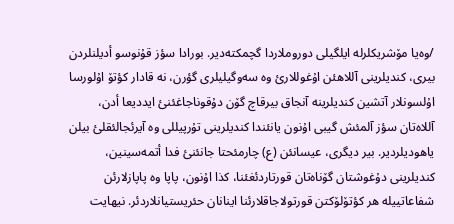/وەیا مۆشریکلرلە ایلگیلی دوروملاردا گچمکتەدیر. بورادا سؤز قۇنوسو أدیلنلردن بیری، کندیلرینی آللاهئن اۇغوللارئ وە سەوگیلیلری گؤرن، نە قادار کؤتۆ اۇلورسا اۇلسونلار آتشین کندیلرینە آنجاق بیرقاچ گۆن دۇقوناجاغئنئ ایددیعا أدن، آللاەتان سؤز آلمئش گیبی اۇنون یانئندا کندیلرینی تۇرپیللی وە آیرئجالئقلئ بیلن یاهودیلردیر. بیر دیگری، عیسانئن (ع) چارمئحتا جانئنئ فدا أتمەسینین، کندیلرینی دۇغوشتان گۆناەتان قورتاردئغئنا، کذا اۇنون، پاپا وە پاپازلارئن شفاعاتییلە هر کؤتۆلۆکتن قورتولاجاقلارئنا اینانان حئریستیانلاردئر. نیهایت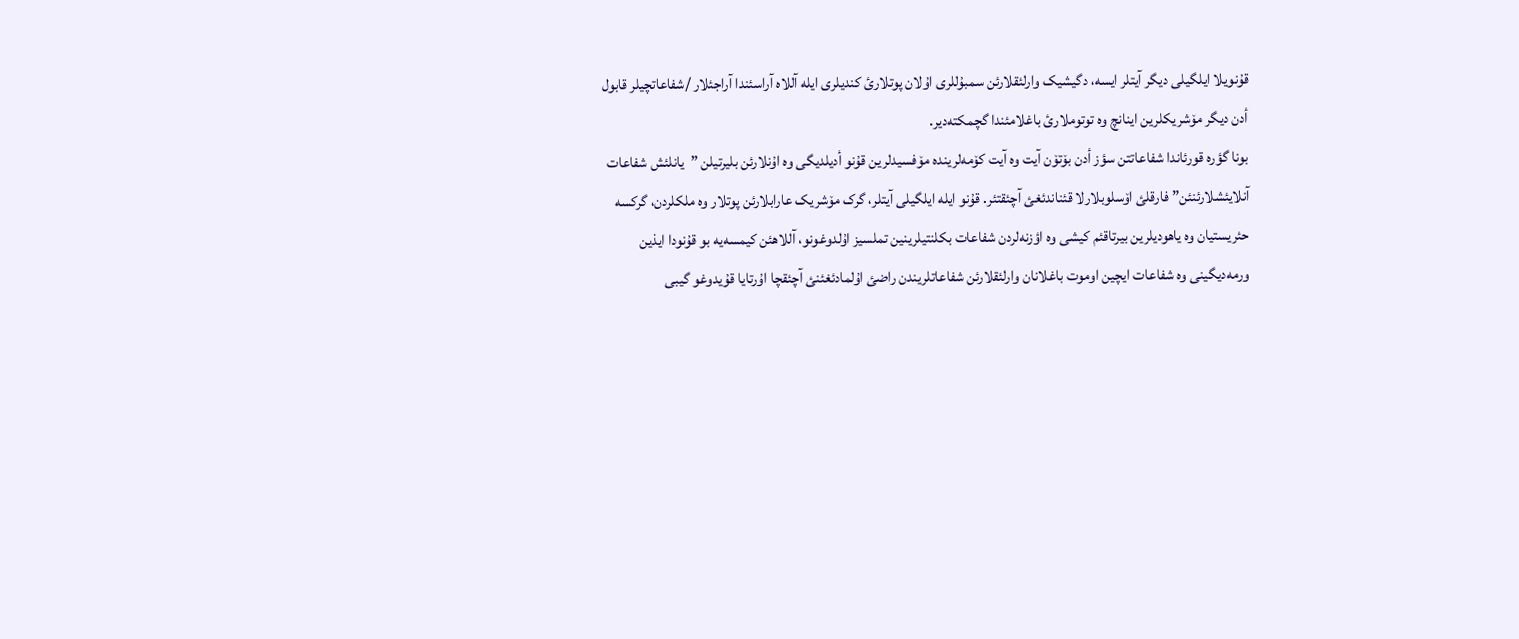قۇنویلا ایلگیلی دیگر آیتلر ایسە، دگیشیک وارلئقلارئن سمبۇللری اۇلان پوتلارئ کندیلری ایلە آللاە آراسئندا آراجئلار /شفاعاتچیلر قابول أدن دیگر مۆشریکلرین اینانچ وە توتوملارئ باغلامئندا گچمکتەدیر.
بونا گؤرە قورئاندا شفاعاتتن سؤز أدن بۆتۆن آیت وە آیت کۆمەلریندە مۆفسیدلرین قۇنو أدیلدیگی وە اۇنلارئن بلیرتیلن ”یانلئش شفاعات آنلایئشلارئنئن” فارقلئ اۆسلوبلارلا قئناندئغئ آچئقتئر. قۇنو ایلە ایلگیلی آیتلر، گرک مۆشریک عارابلارئن پوتلار وە ملکلردن، گرکسە حئریستیان وە یاهودیلرین بیرتاقئم کیشی وە اؤزنەلردن شفاعات بکلنتیلرینین تملسیز اۇلدوغونو، آللاهئن کیمسەیە بو قۇنودا ایذین ورمەدیگینی وە شفاعات ایچین اوموت باغلانان وارلئقلارئن شفاعاتلریندن راضئ اۇلمادئغئنئ آچئقچا اۇرتایا قۇیدوغو گیبی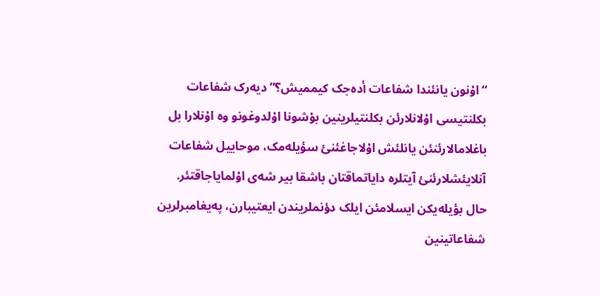“اۇنون یانئندا شفاعات أدەجک کیممیش؟” دیەرک شفاعات بکلنتیسی اۇلانلارئن بکلنتیلرینین بۇشونا اۇلدوغونو وە اۇنلارا بل باغلامالارئنئن یانلئش اۇلاجاغئنئ سؤیلەمک، موحاییل شفاعات آنلایئشلارئنئ آیتلرە دایاتماقتان باشقا بیر شەی اۇلمایاجاقتئر.
حال بؤیلەیکن ایسلامئن ایلک دؤنملریندن ایعتیبارن، پەیغامبرلرین شفاعاتینین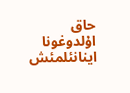حاق اۇلدوغونا اینانئلمئش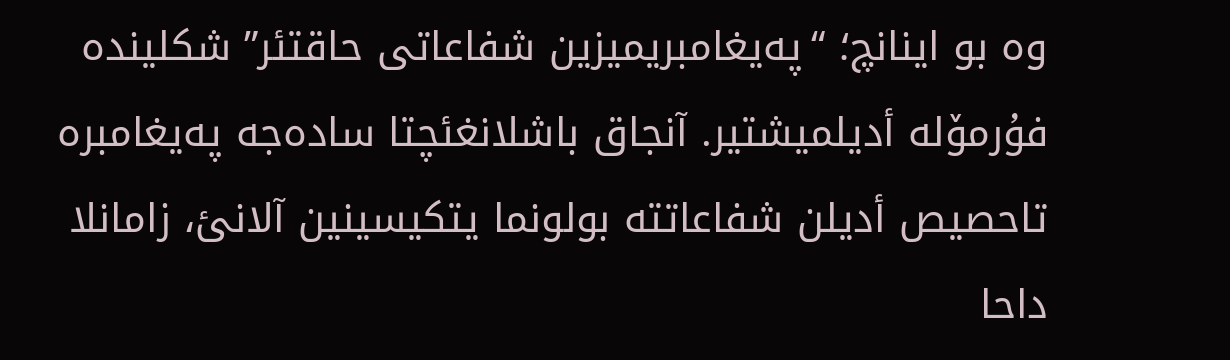وە بو اینانچ؛ “پەیغامبریمیزین شفاعاتی حاقتئر” شکلیندە فۇرمۆلە أدیلمیشتیر. آنجاق باشلانغئچتا سادەجە پەیغامبرە تاحصیص أدیلن شفاعاتتە بولونما یتکیسینین آلانئ، زامانلا داحا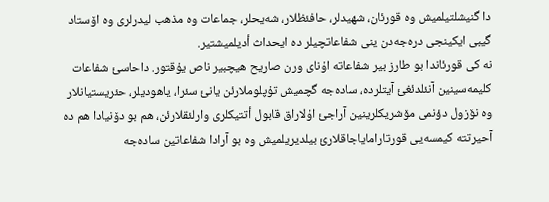دا گنیشلتیلمیش وە قورئان، شهیدلر، حافئظلار، شەیحلر، جماعات وە مذهب لیدرلری وە اۆستاد گیبی ایکینجی درەجەدن ینی شفاعاتچیلر دە ایحداث أدیلمیشتیر.
نە کی قورئاندا بو طارز بیر شفاعاتە اۇنای ورن صاریح هیچبیر ناص یۇقتور. داحاسئ شفاعات کلیمەسینین آنئلدئغئ آیتلردە، سادەجە گچمیش تۇپلوملارئن یانئ سئرا، یاهودیلر، حئریستیانلار وە نۆزول دؤنمی مۆشریکلرینین آراجئ اۇلاراق قابول أتتیکلری وارلئقلارئن، هم بو دۆنیادا هم دە آحیرتتە کیمسەیی قورتارامایاجاقلارئ بیلدیریلمیش وە بو آرادا شفاعاتین سادەجە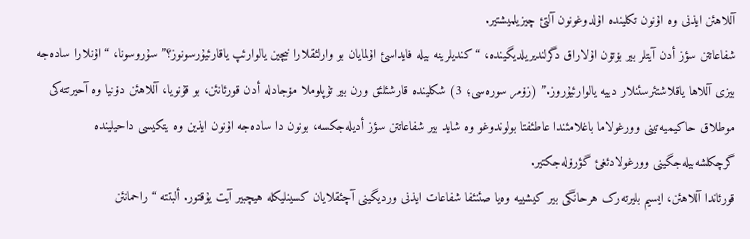آللاهئن ایذنی وە اۇنون تکلیندە اۇلدوغونون آلتئ چیزیلمیشتیر.
شفاعاتتن سؤز أدن آیتلر بیر بۆتۆن اۇلاراق دگرلندیریلدیگیندە، “کندیلرینە بیلە فایداسئ اۇلمایان بو وارلئقلارا نیچین یالوارئپ یاقارئیۇرسونوز؟” سۇروسونا، “اۇنلارا سادەجە بیزی آللاها یاقلاشتئرسئنلار دییە یالوارئیۇروز.” (زۆمر سورەسی؛ 3) شکلیندە قارشئلئق ورن بیر تۇپلوملا مۆجادلە أدن قورئانئن، بو قۇنویا، آللاهئن دۆنیا وە آحیرتتەکی موطلاق حاکیمیەتینی وورغولاما باغلامئندا عاطئفتا بولوندوغو وە شاید بیر شفاعاتتن سؤز أدیلەجکسە، بونون دا سادەجە اۇنون ایذین وە یتکیسی داحیلیندە گرچکلشەبیلەجگینی وورغولادئغئ گؤرۆلەجکتیر.
قورئاندا آللاهئن، ایسیم بلیرتەرک هرحانگی بیر کیشییە وەیا صئنئفا شفاعات ایذنی وردیگینی آچئقلایان کسینلیکلە هیچبیر آیت یۇقتور. ألبتتە “راحمانئن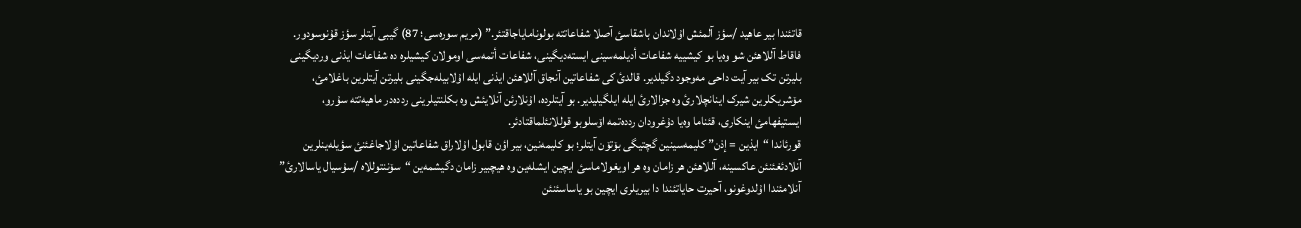قاتئندا بیر عاهید /سؤز آلمئش اۇلاندان باشقاسئ آصلا شفاعاتتە بولونامایاجاقتئر.” (مریم سورەسی؛ 87) گیبی آیتلر سؤز قۇنوسودور. فاقاط آللاهئن شو وەیا بو کیشییە شفاعات أدیلمەسینی ایستەدیگینی، شفاعات أتمەسی اومولان کیشیلرە دە شفاعات ایذنی وردیگینی بلیرتن تک بیر آیت داحی مەوجود دگیلدیر. قالدئ کی شفاعاتین آنجاق آللاهئن ایذنی ایلە اۇلابیلەجگینی بلیرتن آیتلرین باغلامئ، مۆشریکلرین شیرک اینانچلارئ وە جزالارئ ایلە ایلگیلیدیر. بو آیتلردە، اۇنلارئن آنلایئش وە بکلنتیلرینی رددەدر ماهیەتتە سۇرو، ایستیفهامئ اینکاری، قئناما وەیا دۇغرودان رددەتمە اۆسلوبو قوللانئلماقتادئر.
قورئاندا “ایذین = إذن” کلیمەسینین گچتیگی بۆتۆن آیتلر؛ بو کلیمەنین، بیر اؤن قابول اۇلاراق شفاعاتین اۇلاجاغئنئ سؤیلەینلرین آنلادئغئنئن عاکسینە، آللاهئن هر زامان وە هر اویغولاماسئ ایچین ایشلەین وە هیچبیر زامان دگیشمەین “سۆننتوللاە /سۇسیال یاسالارئ” آنلامئندا اۇلدوغونو، آحیرت حایاتئندا دا بیریلری ایچین بو یاساسئنئن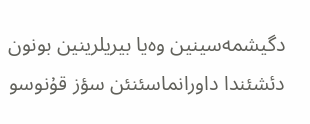دگیشمەسینین وەیا بیریلرینین بونون دئشئندا داورانماسئنئن سؤز قۇنوسو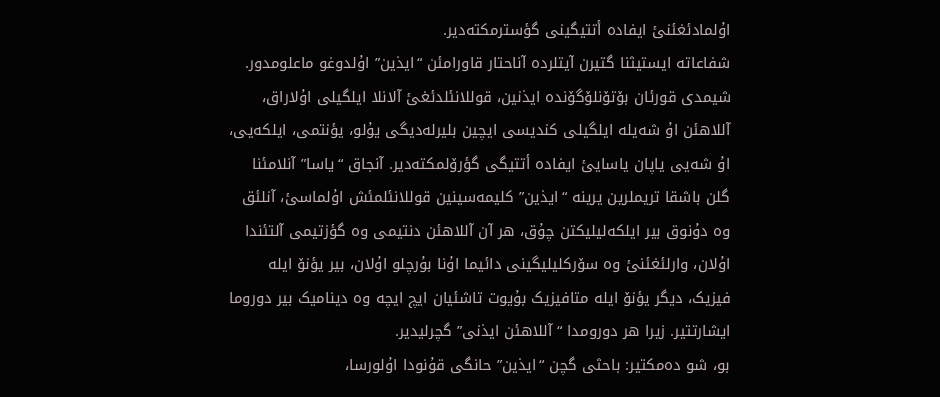اۇلمادئغئنئ ایفادە أتتیگینی گؤسترمکتەدیر.
شفاعاتە ایستیثنا گتیرن آیتلردە آناحتار قاورامئن “ایذین” اۇلدوغو ماعلومدور. شیمدی قورئان بۆتۆنلۆگۆندە ایذنین، قوللانئلدئغئ آلانلا ایلگیلی اۇلاراق، آللاهئن اۇ شەیلە ایلگیلی کندیسی ایچین بلیرلەدیگی یۇلو، یؤنتمی، ایلکەیی، اۇ شەیی یاپان یاسایئ ایفادە أتتیگی گؤرۆلمکتەدیر. آنجاق “یاسا” آنلامئنا گلن باشقا تریملرین یرینە “ایذین” کلیمەسینین قوللانئلمئش اۇلماسئ، آنلئق وە دۇنوق بیر ایلکەلیلیکتن چۇق، هر آن آللاهئن دنتیمی وە گؤزتیمی آلتئندا اۇلان، وارلئغئنئ وە سۆرکلیلیگینی دائیما اۇنا بۇرچلو اۇلان، بیر یؤنۆ ایلە فیزیک، دیگر یؤنۆ ایلە متافیزیک بۇیوت تاشئیان ایچ ایچە وە دینامیک بیر دوروما ایشارتتیر. زیرا هر دورومدا “آللاهئن ایذنی” گچرلیدیر.
بو، شو دەمکتیر: باحثی گچن “ایذین” حانگی قۇنودا اۇلورسا،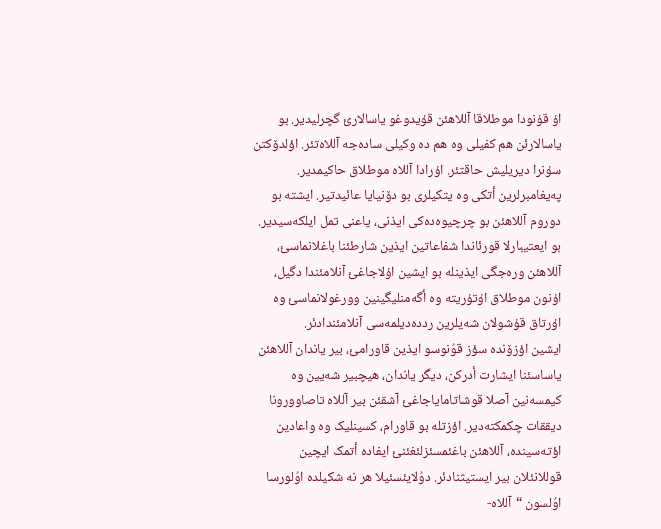اۇ قۇنودا موطلاقا آللاهئن قۇیدوغو یاسالارئ گچرلیدیر. بو یاسالارئن هم کفیلی وە هم دە وکیلی سادەجە آللاەتئر. اؤلدۆکتن سۇنرا دیریلیش حاقتئر. اۇرادا آللاە موطلاق حاکیمدیر. پەیغامبرلرین أتکی وە یتکیلری بو دۆنیایا عائیدتیر. ایشتە بو دوروم آللاهئن بو چرچیوەدەکی ایذنی، یاعنی تمل ایلکەسیدیر. بو ایعتیبارلا قورئاندا شفاعاتین ایذین شارطئنا باغلانماسئ، آللاهئن ورەجگی ایذینلە بو ایشین اۇلاجاغئ آنلامئندا دگیل، اۇنون موطلاق اۇتۇریتە وە أگەمنلیگینین وورغولانماسئ وە اۇرتاق قۇشولان شەیلرین رددەدیلمەسی آنلامئندادئر.
ایشین اؤزۆندە سؤز قوُنوسو ایذین قاورامئ، بیر یاندان آللاهئن یاساسئنا ایشارت أدرکن، دیگر یاندان، هیچبیر شەیین وە کیمسەنین آصلا قوشاتامایاجاغئ آشقئن بیر آللاە تاصاوورونا دیققات چکمکتەدیر. اؤزتلە بو قاورام، کسینلیک وە واعادین اؤتەسیندە، آللاهئن باغئمسئزلئغئنئ ایفادە أتمک ایچین قوللانئلان بیر ایستیثنادئر. دوُلایئسئیلا هر نە شکیلدە اوُلورسا اوُلسون “آللاە-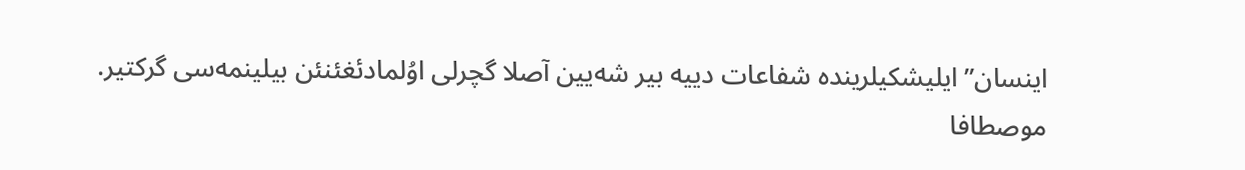اینسان” ایلیشکیلریندە شفاعات دییە بیر شەیین آصلا گچرلی اوُلمادئغئنئن بیلینمەسی گرکتیر.
موصطافا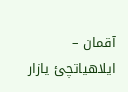آقمان – ایلاهیاتچئ یازار